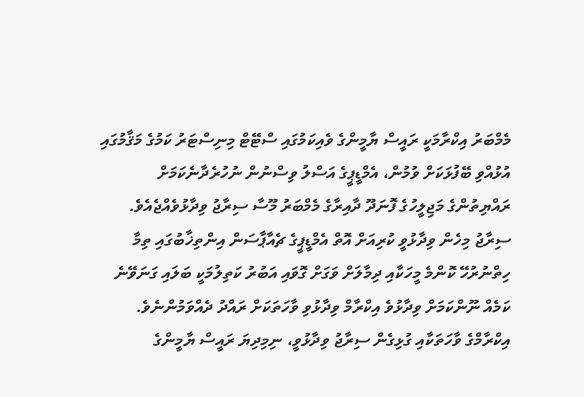މެމްބަރު އިކްރާމަކީ ރައީސް ޔާމީންގެ ވެއިކަމުގައި ސްޓޭޓް މިނިސްޓަރު ކަމުގެ މަޤާމުގައި އުޅުއްވި ބޭފުޅަކަށް ވުމުން، އެމްޑީޕީގެ އަސްލު ވިސްނުން ނުހުރެދާނެކަމަށް ރައްޔިތުންގެ މަޖިލީހުގެ ފޮނަދޫ ދާއިރާގެ މެމްބަރު މޫސާ ސިރާޖު ވިދާޅުވެއްޖެއެވެ.
ސިރާޖު މިހެން ވިދާޅުވީ ކުރިއަށް އޮތް އެމްޑީޕީގެ ޗެއާޕާސަން އިންތިޚާބުގައި ތިމާ ހިތްނުރުހޭ ކޮންމެ މީހަކާއި ދިމާލަށް ވަގަށް ގޮވައި އަބުރު ކަތިލުމަކީ ބަލައި ގަނަވޭނެ ކަމެއް ނޫންކަމަށް ވިދާޅުވެ އިކްރާމް ވިދާޅުވި ވާހަތަކަށް ރައްދު ދެއްވަމުންނެވެ.
އިކްރާމްގެ ވާހަތަކާއި ގުޅިގެން ސިރާޖު ވިދާޅުވީ، ނިމިދިޔަ ރައީސް ޔާމީންގެ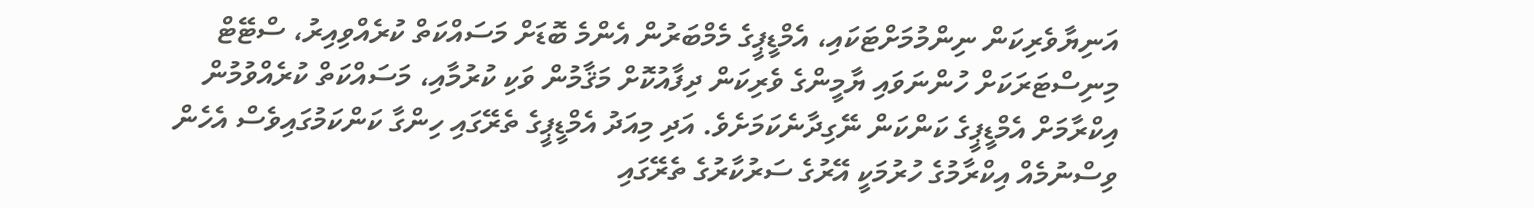އަނިޔާވެރިކަން ނިންމުމަށްޓަކައި، އެމްޑީޕީގެ މެމްބަރުން އެންމެ ބޮޑަށް މަސައްކަތް ކުރެއްވިއިރު، ސްޓޭޓް މިނިސްޓަރަކަށް ހުންނަވައި ޔާމީންގެ ވެރިކަން ދިފާއުކޮށް މަޤާމުން ވަކި ކުރުމާއި، މަސައްކަތް ކުރެއްވުމުން އިކްރާމަށް އެމްޑީޕީގެ ކަންކަން ނޭގިދާނެކަމަށެވެ. އަދި މިއަދު އެމްޑީޕީގެ ތެރޭގައި ހިންގާ ކަންކަމުގައިވެސް އެހެން ވިސްނުމެއް އިކްރާމުގެ ހުރުމަކީ އޭރުގެ ސަރުކާރުގެ ތެރޭގައި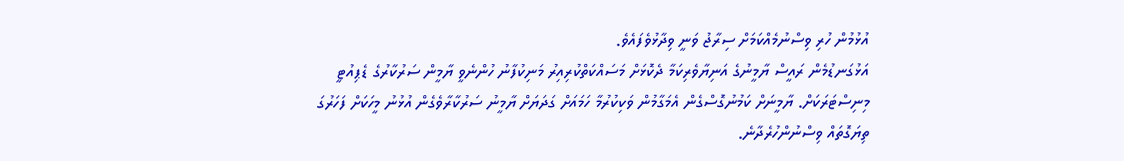އުޅުމުން ހުރި ވިސްނުމެއްކަމަށް ސިރާޖު ވަނީ ވިދާޅުވެފައެވެ.
އަޅުގަނޑުމެން ރައީސް ޔާމީނުގެ އަނިޔާވެރިކަމާ ދެކޮޅަށް މަސައްކަތްކުރިއިރު މަނިކުފާނު ހުންނެވީ ޔާމީން ސަރުކާރުގެ ޑެޕިއުޓީ މިނިސްޓަރަކަށް. ޔާމީނަށް ކަމުނުގޮސްގެން އެމަގާމުން ވަކިކުރުމާ ހަމައަށް ގަދަޔަށް ޔާމީނު ސަރުކާރާވެގެން އުޅުނު މީހަކަށް ފަހަރުގަ ތިޔަގޮތައް ވިސްނުންހުރެދާނެ.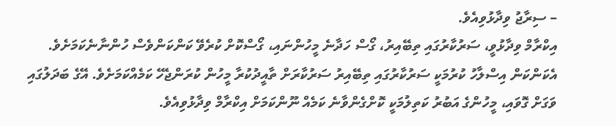– ސިރާޖު ވިދާޅުވިއެވެ.
އިކްރާމް ވިދާޅުވީ، ސަރުކާރުގައި ތިބޭއިރު، ގޯސް ހަދާނެ މީހުންނައި، ގޯސްކޮށް ކުރެވޭ ކަންކަންވެސް ހުންނާނެކަމަށެވެ. އެކަންކަން އިސްލާހު ކުރުމަކީ ސަރުކާރުގައި ތިބޭއިރު ސަރުކާރަށް ތާއީދުކުރާ މީހުން ކުރަންޖެހޭ ކަމެއްކަމަށެވެ. އޭގެ ބަދަލުގައި ވަގަށް ގޮވައި، މީހުންގެ އަބުރު ކަތިލުމަކީ ކޮށްގެންވާނެ ކަމެއް ނޫންކަމަށް އިކްރާމް ވިދާޅުވިއެވެ.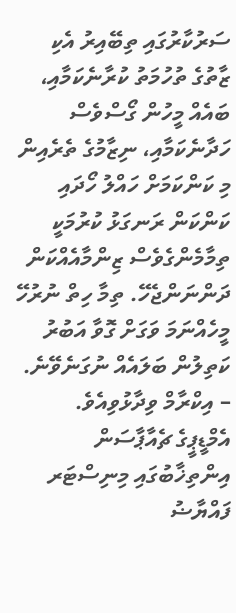ސަރުކާރުގައި ތިބޭއިރު އެކި ޒާތުގެ ތުހުމަތު ކުރާނެކަމާއި، ބައެއް މީހުން ގޯސްވެސް ހަދާނެކަމާއި، ނިޒާމުގެ ތެރެއިން މި ކަންކަމަށް ހައްލު ހޯދައި ކަންކަން ރަނގަޅު ކުރުމަކީ ތިމާމެންގެވެސް ޒިންމާއެއްކަން ދަންނަންޖެހޭ. ތިމާ ހިތް ނުރުހޭ މީހެއްނަމަ ވަގަށް ގޮވާ އަބުރު ކަތިލުން ބަލައެއް ނުގަނެވޭނެ.
– އިކްރާމް ވިދާޅުވިއެވެ.
އެމްޑީޕީގެ ޗެއާޕާސަން އިންތިޚާބުގައި މިނިސްޓަރ ފައްޔާޟު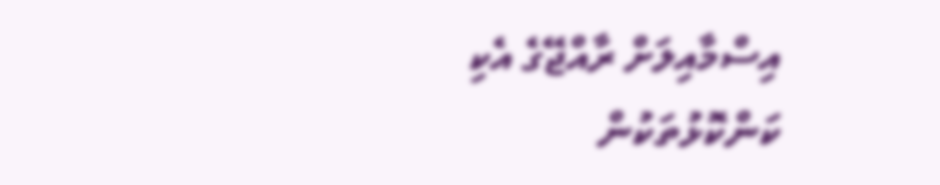އިސްމާއިލަށް ރާއްޖޭގެ އެކި ކަންކޮޅުތަކުން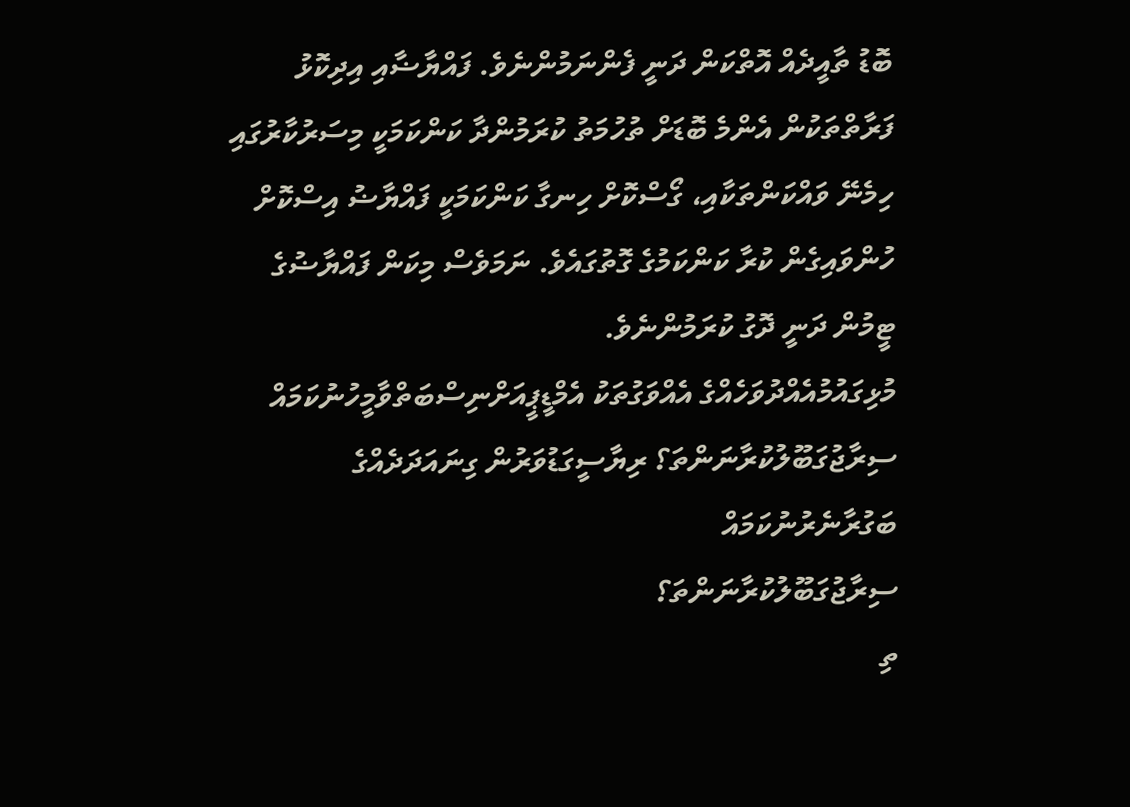ބޮޑު ތާއީދެއް އޮތްކަން ދަނީ ފެންނަމުންނެވެ. ފައްޔާޟާއި އިދިކޮޅު ފަރާތްތަކުން އެންމެ ބޮޑަށް ތުހުމަތު ކުރަމުންދާ ކަންކަމަކީ މިސަރުކާރުގައި ހިމެނޭ ވައްކަންތަކާއި، ގޯސްކޮށް ހިނގާ ކަންކަމަކީ ފައްޔާޟު އިސްކޮށް ހުންވައިގެން ކުރާ ކަންކަމުގެ ގޮތުގައެވެ. ނަމަވެސް މިކަން ފައްޔާޟުގެ ޓީމުން ދަނީ ދޮގު ކުރަމުންނެވެ.
މުޅިގައުމުއެއްދުވަހެއްގެ އެއްވަގުތަކު އެމްޑީޕީއަށްނިސްބަތްވާމީހުނުކަމައް
ސިރާޖުގަބޫލުކުރާނަންތަ؟ ރިޔާސީގަޑުވަރުން ގިނައަދަދެއްގެ ބަގުރާނެރުނުކަމައް
ސިރާޖުގަބޫލުކުރާނަންތަ؟
ތި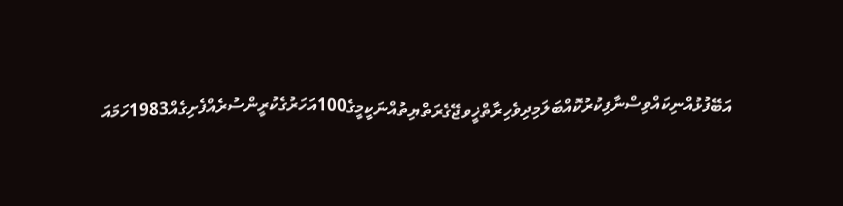އަބޭފުޅުއްނިކައްވިސްނާފިކުރުކޮއްބަލަމިދިވެހިރާތްޚީވޖޭގެރަތްޔިތުއްނަކީމީގެ100އަހަރުގެކުރީންސުރެއްފެށިގެއް1983ހަމައަ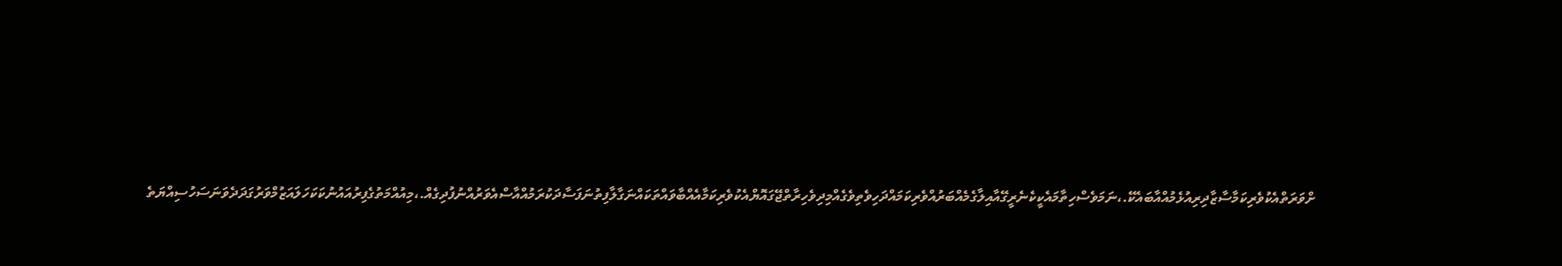ށްވަރަތްއެކުވެރިކަމާސާޒާދިރިއުޅެމުއްއާބައެކޭ.،ނަމަވެސްހިތާމައެކީކެނެރީގޭއާއިލާގެމެއްބަރުއްވެރިކަމައްދަހިވެތިވެގެއްމިދިވެހިރާތްޖޭގައޮޔްއެކުވެރިކަމާއެއްބާވައްތަކައްނަގާލާފިތުނަފަސާދަކުރަމުއްއާސްއެވަރުއްނުފުދިގެއް.،މިއުއްމަތުގެފިރުއައުނުކަކަހަލައަޒުމްވަރުގަދަދެވަނަސަހުސިއްޔަތެ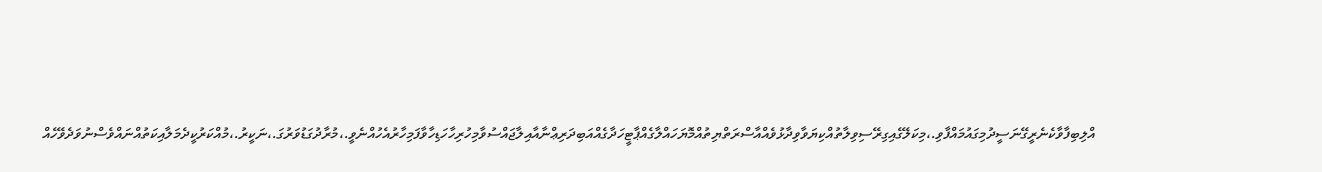އްލިބިފާވާކެނެރީގޭނަސީދުމިގައުމައްފާވި.،މިކަލޭގެއިގިރޭސިވިލާތުއްކިޔަވާވިދާޅުވެއްއާސްރަތްޔިތުއްމޮޔަހައްލާގެއްޕާޓީހަދާގެއްއަބިދަރިޢްނާއާއިލާޖައްސުވާމިހުރިހާހަޑިހާވާފަމިހާރުއެހުއްނެވީ.،މުރާދުގަޑުވަރުގަ.،ނަކީރު.،މުއްކަރުކީދެމަލާއިކަތުއްނައްވެސްނުވަދެވޭހެއް